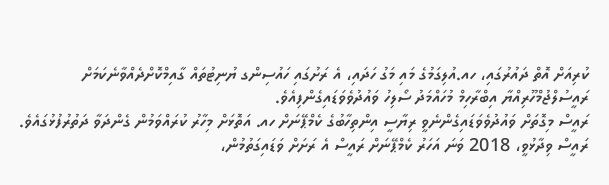ކުރިއަށް އޮތް ދައުރުގައި، ހއ.އުލިގަމުގެ މައި މަގު ހަދައި، އެ ރަށުގައި ހައުސިންގ ޔުނިޓުތައް ގާއިމްކޮށްދެއްވާނެކަމަށް ރައީސުލްޖުމްހޫރިއްޔާ އިބްރާހިމް މުހައްމަދު ސޯލިހު ވައުދުވެވަޑައިގެންފިއެވެ.
ރައީސް މިގޮތަށް ވައުދުވެވަޑައިގެންނެވީ ރިޔާސީ އިންތިހާބުގެ ކެމްޕޭނަށް ހއ. އަތޮޅަށް މިހާރު ކުރައްވަމުން ގެންދަވާ ދަތުރުފުޅުގައެވެ. ރައީސް ވިދާޅުވީ، 2018 ވަނަ އަހަރު ކެމްޕޭނަށް ރައީސް އެ ރަށަށް ވަޑައިގަތުމުން،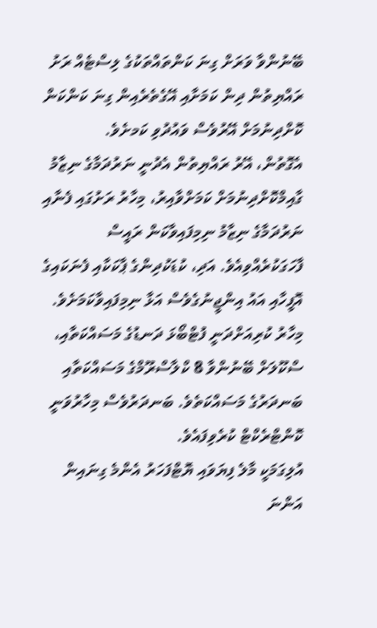ބޭނުންވާ ވަރަށް ގިނަ ކަންތައްތަކުގެ ލިސްޓެއް ރަށު ރައްޔިތުން ދިން ކަމަށާއި އޭގެތެރެއިން ގިނަ ކަންކަން ކޮށްދިނުމަށް އޭރުވެސް ވައުދުވި ކަމށެވެ.
އެގޮތުން، އޭރު ރައްޔިތުން އެދުނީ ނަރުދަމާގެ ނިޒާމު ގާއިމްކޮށްދިނުމަށް ކަމަށްވާއިރު، މިހާރު ރަށުގައި ފެނާއި ނަރުދަމާގެ ނިޒާމު ނިމިފައިވާކަން ރައީސް ފާހަގަކުރެއްވިއެވެ. އަދި، ކުޑަކުދިންގެ ޕާކަކާއި ފެނަކައިގެ އޮފީހާއި އައު އިންޖީނުގެވެސް އަޅާ ނިމިފައިވާކަމަށެވެ. މިހާރު ކުރިއަށްދަނީ ފުޓްބޯޅަ ދަނޑުގެ މަސައްކަތާއި، ސްކޫލަށް ބޭނުންވާ 8 ކްލާސްރޫމްގެ މަސައްކަތާއި ބަނދަރުގެ މަސައްކަތެވެ. ބަނދަރުވެސް މިހާރުވަނީ ކޮންޓްރެކްޓް ކުރެވިފައެވެ.
އުލިގަމަކީ މާލެ ފިޔަވައި ޔޮޓްފަހަރު އެންމެ ގިނައިން އަންނަ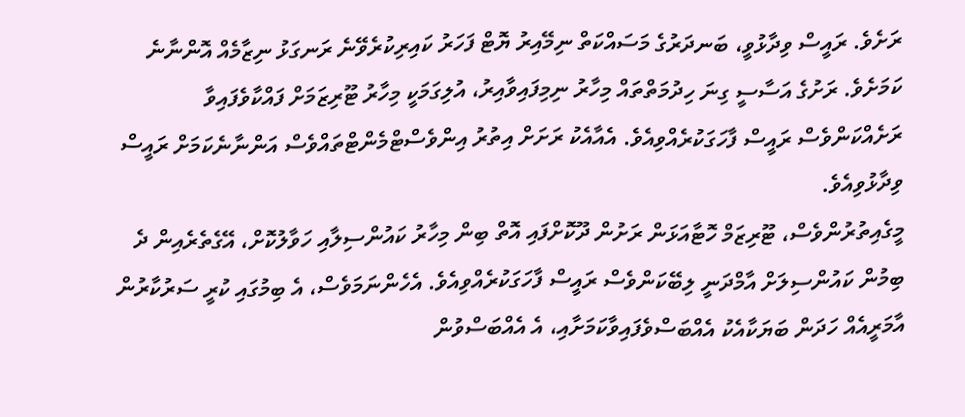ރަށެވެ. ރައީސް ވިދާޅުވީ، ބަނދަރުގެ މަސައްކަތް ނިމޭއިރު ޔޮޓް ފަހަރު ކައިރިކުރެވޭނެ ރަނގަޅު ނިޒާމެއް އޮންނާނެ ކަމަށެވެ. ރަށުގެ އަސާސީ ގިނަ ހިދުމަތްތައް މިހާރު ނިމިފައިވާއިރު، އުލިގަމަކީ މިހާރު ޓޫރިޒަމަށް ފައްކާވެފައިވާ ރަށެއްކަންވެސް ރައީސް ފާހަގަކުރެއްވިއެވެ. އެއާއެކު ރަށަށް އިތުރު އިންވެސްޓްމެންޓްތައްވެސް އަންނާނެކަމަށް ރައީސް ވިދާޅުވިއެވެ.
މީގެއިތުރުންވެސް، ޓޫރިޒަމް ހޮޓާއަޅަން ރަށުން ދޫކޮށްފައި އޮތް ބިން މިހާރު ކައުންސިލާއި ހަވާލުކޮށް، އޭގެތެރެއިން ދެ ބިމުން ކައުންސިލަށް އާމްދަނީ ލިބޭކަންވެސް ރައީސް ފާހަގަކުރެއްވިއެވެ. އެހެންނަމަވެސް، އެ ބިމުގައި ކުރީ ސަރުކާރުން އާމަރީއެއް ހަދަން ބަޔަކާއެކު އެއްބަސްވެފައިވާކަމަށާއި، އެ އެއްބަސްވުން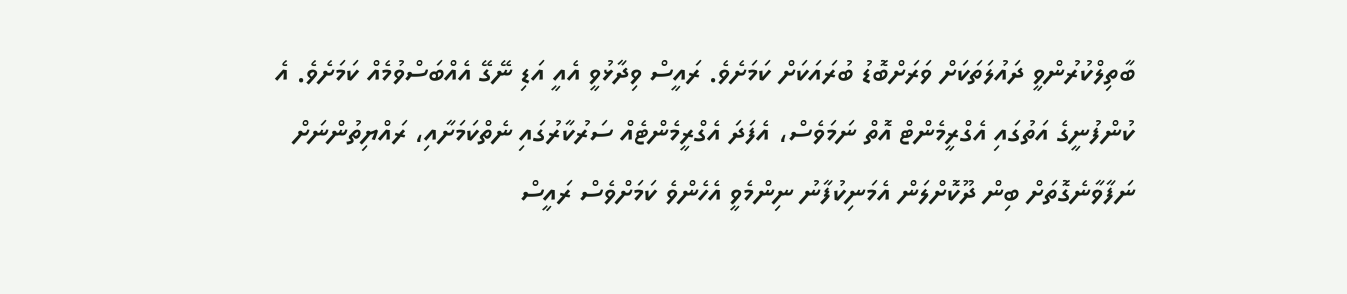ބާތިލްކުރުންވީ ދައުލަތަކަށް ވަރަށްބޮޑު ބުރައަކަށް ކަމަށެވެ. ރައީސް ވިދާޅުވީ އެއީ އަޑި ނޭގޭ އެއްބަސްވުމެއް ކަމަށެވެ. އެ ކުންފުނީގެ އަތުގައި އެގްރީމެންޓް އޮތް ނަމަވެސް، އެފަދަ އެގްރީމެންޓެއް ސަރުކާރުގައި ނެތްކަމަށާއި، ރައްޔިތުންނަށް ނަފާވާނެގޮތަށް ބިން ދޫކޮށްލަން އެމަނިކުފާނު ނިންމެވީ އެހެންވެ ކަމަށްވެސް ރައީސް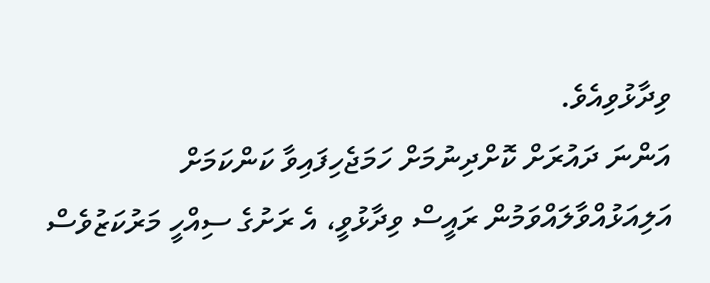ވިދާޅުވިއެވެ.
އަންނަ ދައުރަށް ކޮށްދިނުމަށް ހަމަޖެހިފައިވާ ކަންކަމަށް އަލިއަޅުއްވާލައްވަމުން ރައީސް ވިދާޅުވީ، އެ ރަށުގެ ސިއްހީ މަރުކަޒުވެސް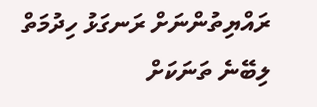ރައްޔިތުންނަށް ރަނގަޅު ހިދުމަތް ލިބޭނެ ތަނަކަށް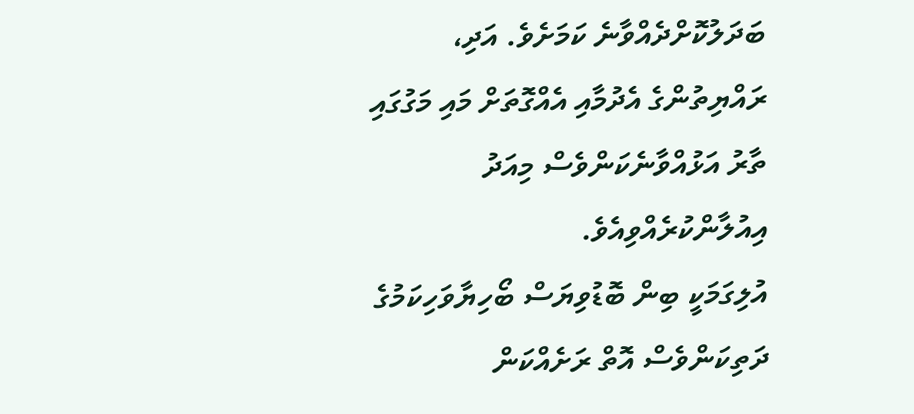ބަދަލުކޮށްދެއްވާނެ ކަމަށެވެ. އަދި، ރައްޔިތުންގެ އެދުމާއި އެއްގޮތަށް މައި މަގުގައި ތާރު އަޅުއްވާނެކަންވެސް މިއަދު އިއުލާންކުރެއްވިއެވެ.
އުލިގަމަކީ ބިން ބޮޑުވިޔަސް ބޯހިޔާވަހިކަމުގެ ދަތިކަންވެސް އޮތް ރަށެއްކަން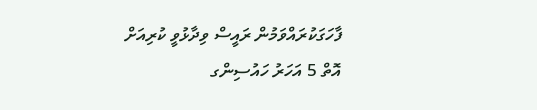ފާހަގަކުރައްވަމުން ރައީސް ވިދާޅުވީ ކުރިއަށް އޮތް 5 އަހަރު ހައުސިންގ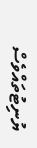ޔުނިޓުތައްވެސް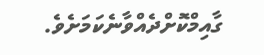ގާއިމްކޮށްދެއްވާނެކަމަށެވެ.